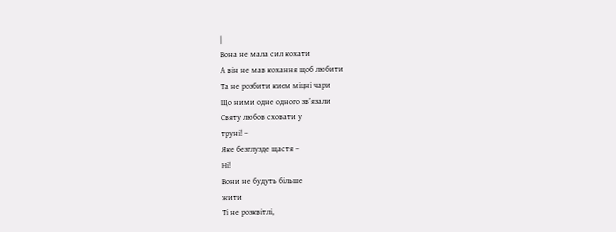|
Вона не мала сил кохати
А він не мав кохання щоб любити
Та не розбити києм міцні чари
Що ними одне одного зв’язали
Святу любов сховати у
труні! –
Яке безглузде щастя –
Ні!
Вони не будуть більше
жити
Ті не розквітлі,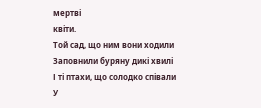мертві
квіти.
Той сад, що ним вони ходили
Заповнили буряну дикі хвилі
І ті птахи, що солодко співали
У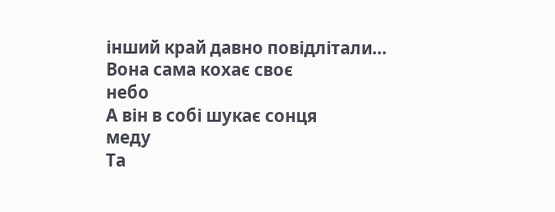інший край давно повідлітали…
Вона сама кохає своє
небо
А він в собі шукає сонця
меду
Та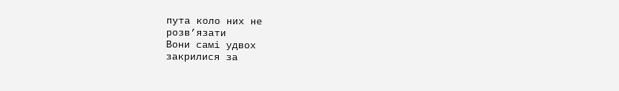пута коло них не
розв’язати
Вони самі удвох
закрилися за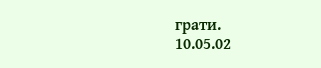грати.
10.05.02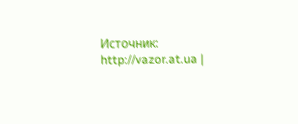Источник: http://vazor.at.ua |